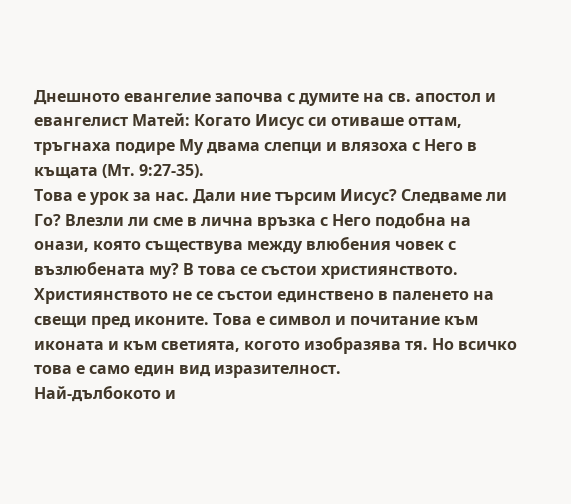Днешното евангелие започва с думите на св. апостол и евангелист Матей: Когато Иисус си отиваше оттам, тръгнаха подире Му двама слепци и влязоха с Него в къщата (Мт. 9:27-35).
Това е урок за нас. Дали ние търсим Иисус? Следваме ли Го? Влезли ли сме в лична връзка с Него подобна на онази, която съществува между влюбения човек с възлюбената му? В това се състои християнството. Християнството не се състои единствено в паленето на свещи пред иконите. Това е символ и почитание към иконата и към светията, когото изобразява тя. Но всичко това е само един вид изразителност.
Най-дълбокото и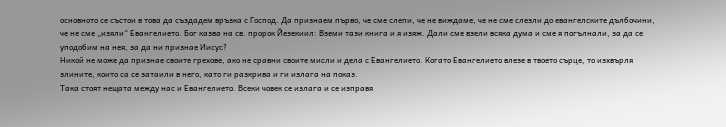основното се състои в това да създадем връзка с Господ. Да признаем първо, че сме слепи, че не виждаме, че не сме слезли до евангелските дълбочини, че не сме „изяли“ Евангелието. Бог казва на св. пророк Йезекиил: Вземи тази книга и я изяж. Дали сме взели всяка дума и сме я погълнали, за да се уподобим на нея, за да ни признае Иисус?
Никой не може да признае своите грехове, ако не сравни своите мисли и дела с Евангелието. Когато Евангелието влезе в твоето сърце, то изхвърля злините, които са се затаили в него, като ги разкрива и ги излага на показ.
Така стоят нещата между нас и Евангелието. Всеки човек се излага и се изправя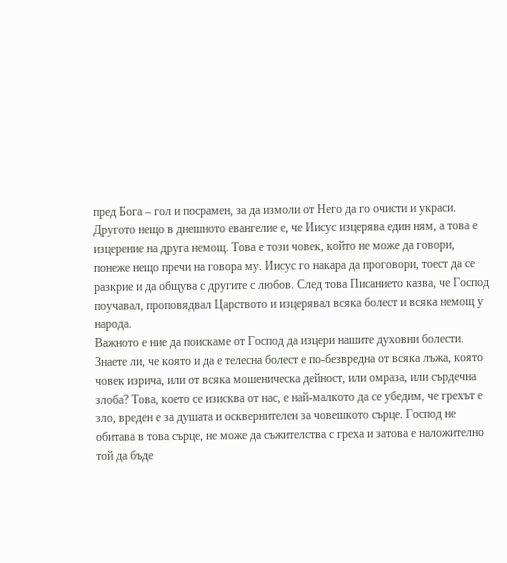пред Бога – гол и посрамен, за да измоли от Него да го очисти и украси.
Другото нещо в днешното евангелие е, че Иисус изцерява един ням, а това е изцерение на друга немощ. Това е този човек, който не може да говори, понеже нещо пречи на говора му. Иисус го накара да проговори, тоест да се разкрие и да общува с другите с любов. След това Писанието казва, че Господ поучавал, проповядвал Царството и изцерявал всяка болест и всяка немощ у народа.
Важното е ние да поискаме от Господ да изцери нашите духовни болести. Знаете ли, че която и да е телесна болест е по-безвредна от всяка лъжа, която човек изрича, или от всяка мошеническа дейност, или омраза, или сърдечна злоба? Това, което се изисква от нас, е най-малкото да се убедим, че грехът е зло, вреден е за душата и осквернителен за човешкото сърце. Господ не обитава в това сърце, не може да съжителства с греха и затова е наложително той да бъде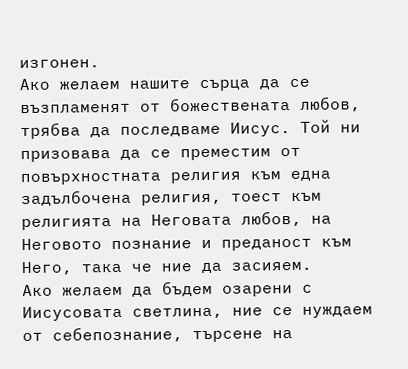изгонен.
Ако желаем нашите сърца да се възпламенят от божествената любов, трябва да последваме Иисус. Той ни призовава да се преместим от повърхностната религия към една задълбочена религия, тоест към религията на Неговата любов, на Неговото познание и преданост към Него, така че ние да засияем.
Ако желаем да бъдем озарени с Иисусовата светлина, ние се нуждаем от себепознание, търсене на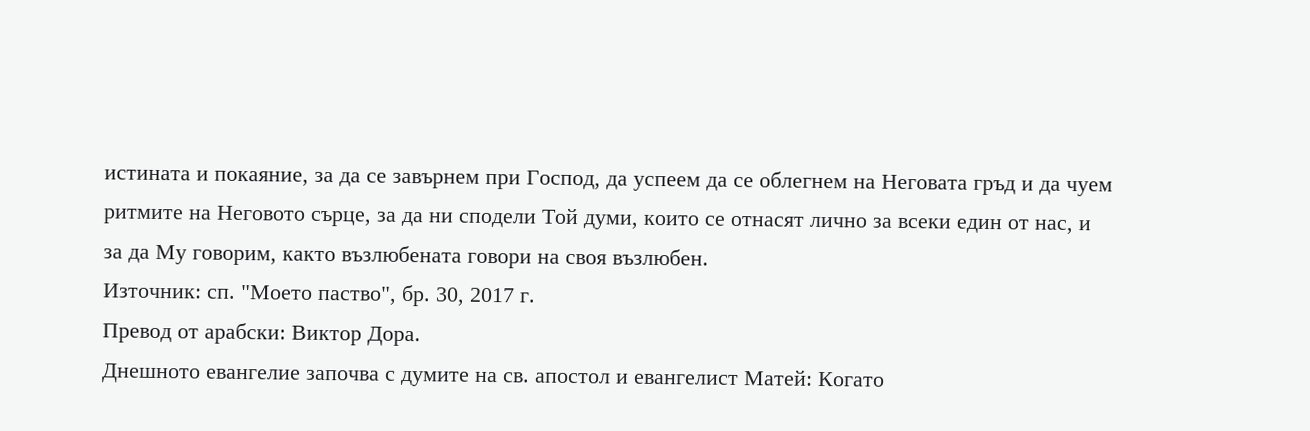истината и покаяние, за да се завърнем при Господ, да успеем да се облегнем на Неговата гръд и да чуем ритмите на Неговото сърце, за да ни сподели Той думи, които се отнасят лично за всеки един от нас, и за да Му говорим, както възлюбената говори на своя възлюбен.
Източник: сп. "Моето паство", бр. 30, 2017 г.
Превод от арабски: Виктор Дора.
Днешното евангелие започва с думите на св. апостол и евангелист Матей: Когато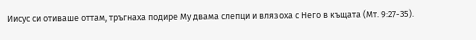Иисус си отиваше оттам, тръгнаха подире Му двама слепци и влязоха с Него в къщата (Мт. 9:27-35).